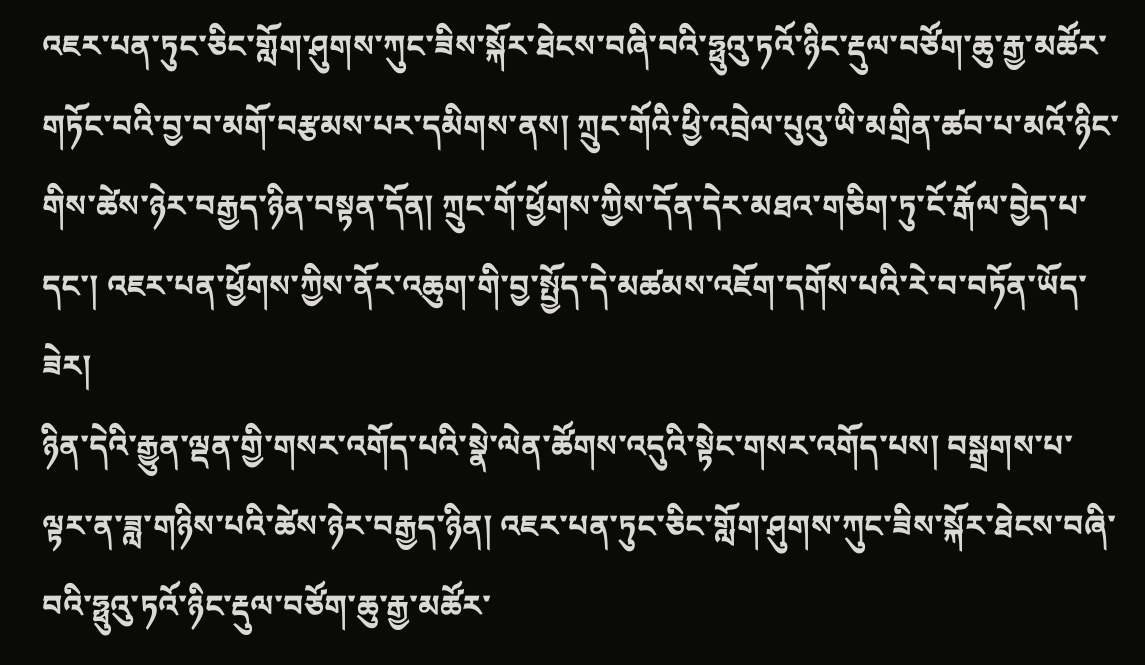འཇར་པན་ཏུང་ཅིང་གློག་ཤུགས་ཀུང་ཟིས་སྐོར་ཐེངས་བཞི་བའི་ཧྥུའུ་ཏའོ་ཉིང་རྡུལ་བཙོག་ཆུ་རྒྱ་མཚོར་གཏོང་བའི་བྱ་བ་མགོ་བརྩམས་པར་དམིགས་ནས། ཀྲུང་གོའི་ཕྱི་འབྲེལ་པུའུ་ཡི་མགྲིན་ཚབ་པ་མའོ་ཉིང་གིས་ཚེས་ཉེར་བརྒྱད་ཉིན་བསྟན་དོན། ཀྲུང་གོ་ཕྱོགས་ཀྱིས་དོན་དེར་མཐའ་གཅིག་ཏུ་ངོ་རྒོལ་བྱེད་པ་དང་། འཇར་པན་ཕྱོགས་ཀྱིས་ནོར་འཆུག་གི་བྱ་སྤྱོད་དེ་མཚམས་འཇོག་དགོས་པའི་རེ་བ་བཏོན་ཡོད་ཟེར།
ཉིན་དེའི་རྒྱུན་ལྡན་གྱི་གསར་འགོད་པའི་སྣེ་ལེན་ཚོགས་འདུའི་སྟེང་གསར་འགོད་པས། བསྒྲགས་པ་ལྟར་ན་ཟླ་གཉིས་པའི་ཚེས་ཉེར་བརྒྱད་ཉིན། འཇར་པན་ཏུང་ཅིང་གློག་ཤུགས་ཀུང་ཟིས་སྐོར་ཐེངས་བཞི་བའི་ཧྥུའུ་ཏའོ་ཉིང་རྡུལ་བཙོག་ཆུ་རྒྱ་མཚོར་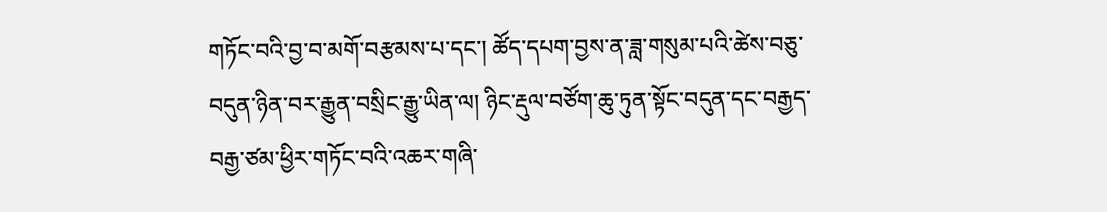གཏོང་བའི་བྱ་བ་མགོ་བརྩམས་པ་དང་། ཚོད་དཔག་བྱས་ན་ཟླ་གསུམ་པའི་ཚེས་བཅུ་བདུན་ཉིན་བར་རྒྱུན་བསྲིང་རྒྱུ་ཡིན་ལ། ཉིང་རྡུལ་བཙོག་ཆུ་ཏུན་སྟོང་བདུན་དང་བརྒྱད་བརྒྱ་ཙམ་ཕྱིར་གཏོང་བའི་འཆར་གཞི་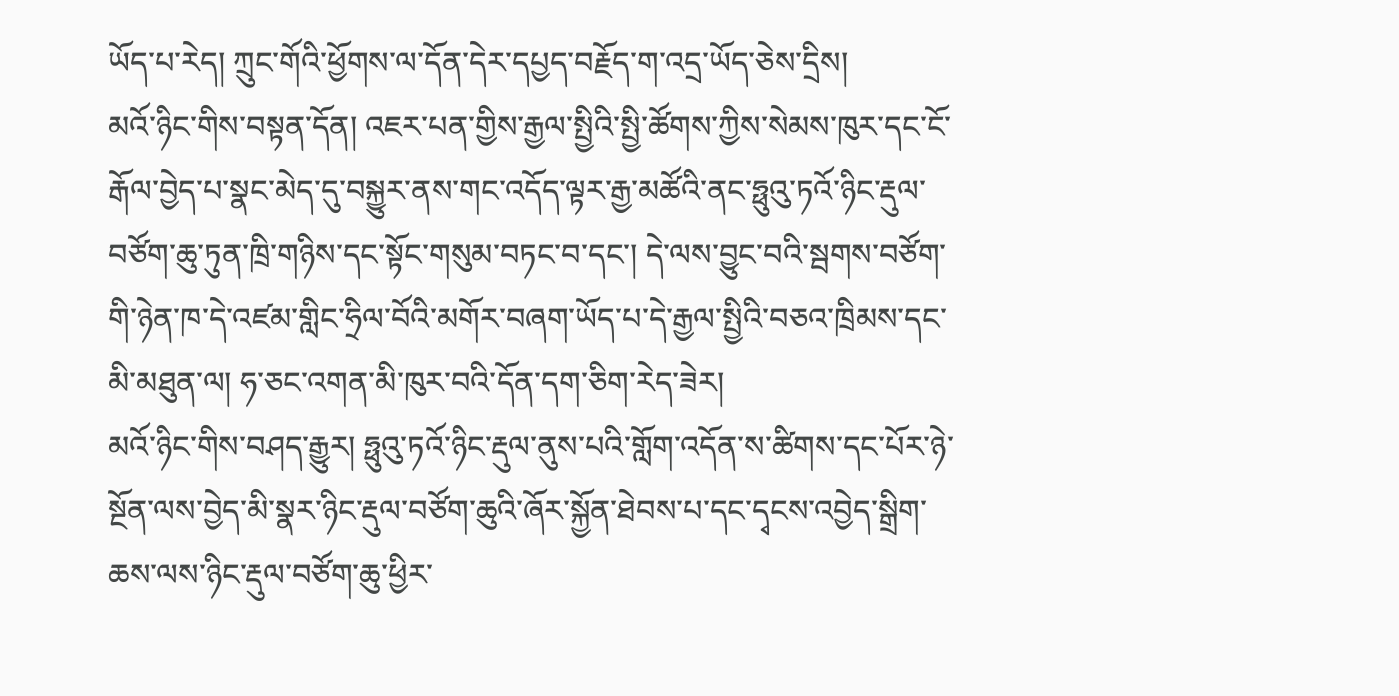ཡོད་པ་རེད། ཀྲུང་གོའི་ཕྱོགས་ལ་དོན་དེར་དཔྱད་བརྗོད་ག་འདྲ་ཡོད་ཅེས་དྲིས།
མའོ་ཉིང་གིས་བསྟན་དོན། འཇར་པན་གྱིས་རྒྱལ་སྤྱིའི་སྤྱི་ཚོགས་ཀྱིས་སེམས་ཁུར་དང་ངོ་རྒོལ་བྱེད་པ་སྣང་མེད་དུ་བསྐྱུར་ནས་གང་འདོད་ལྟར་རྒྱ་མཚོའི་ནང་ཧྥུའུ་ཏའོ་ཉིང་རྡུལ་བཙོག་ཆུ་ཏུན་ཁྲི་གཉིས་དང་སྟོང་གསུམ་བཏང་བ་དང་། དེ་ལས་བྱུང་བའི་སྦགས་བཙོག་གི་ཉེན་ཁ་དེ་འཛམ་གླིང་ཧྲིལ་བོའི་མགོར་བཞག་ཡོད་པ་དེ་རྒྱལ་སྤྱིའི་བཅའ་ཁྲིམས་དང་མི་མཐུན་ལ། ཧ་ཅང་འགན་མི་ཁུར་བའི་དོན་དག་ཅིག་རེད་ཟེར།
མའོ་ཉིང་གིས་བཤད་རྒྱུར། ཧྥུའུ་ཏའོ་ཉིང་རྡུལ་ནུས་པའི་གློག་འདོན་ས་ཚིགས་དང་པོར་ཉེ་སྔོན་ལས་བྱེད་མི་སྣར་ཉིང་རྡུལ་བཙོག་ཆུའི་ཞོར་སྐྱོན་ཐེབས་པ་དང་དྭངས་འབྱེད་སྒྲིག་ཆས་ལས་ཉིང་རྡུལ་བཙོག་ཆུ་ཕྱིར་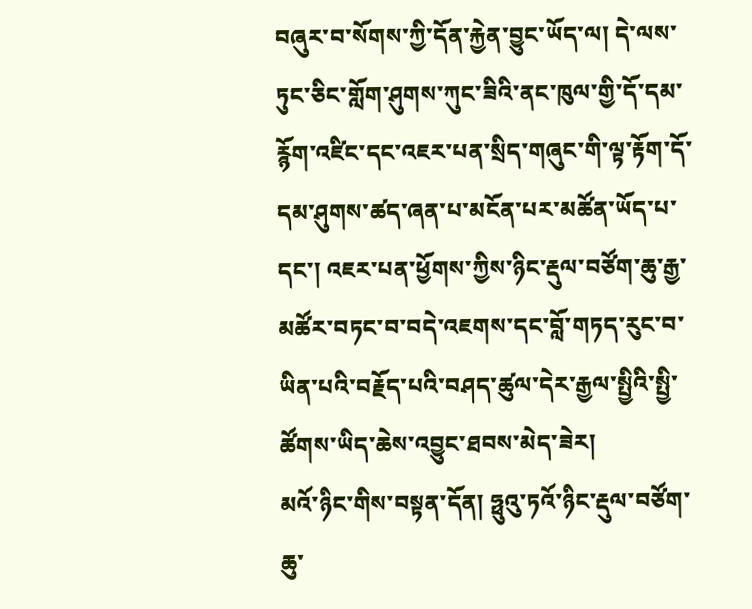བཞུར་བ་སོགས་ཀྱི་དོན་རྐྱེན་བྱུང་ཡོད་ལ། དེ་ལས་ཏུང་ཅིང་གློག་ཤུགས་ཀུང་ཟིའི་ནང་ཁུལ་གྱི་དོ་དམ་རྙོག་འཛིང་དང་འཇར་པན་སྲིད་གཞུང་གི་ལྟ་རྟོག་དོ་དམ་ཤུགས་ཚད་ཞན་པ་མངོན་པར་མཚོན་ཡོད་པ་དང་། འཇར་པན་ཕྱོགས་ཀྱིས་ཉིང་རྡུལ་བཙོག་ཆུ་རྒྱ་མཚོར་བཏང་བ་བདེ་འཇགས་དང་བློ་གཏད་རུང་བ་ཡིན་པའི་བརྗོད་པའི་བཤད་ཚུལ་དེར་རྒྱལ་སྤྱིའི་སྤྱི་ཚོགས་ཡིད་ཆེས་འབྱུང་ཐབས་མེད་ཟེར།
མའོ་ཉིང་གིས་བསྟན་དོན། ཧྥུའུ་ཏའོ་ཉིང་རྡུལ་བཙོག་ཆུ་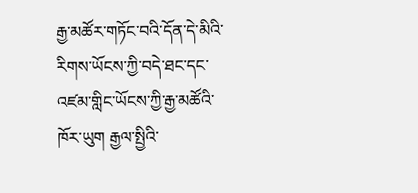རྒྱ་མཚོར་གཏོང་བའི་དོན་དེ་མིའི་རིགས་ཡོངས་ཀྱི་བདེ་ཐང་དང་འཛམ་གླིང་ཡོངས་ཀྱི་རྒྱ་མཚོའི་ཁོར་ཡུག རྒྱལ་སྤྱིའི་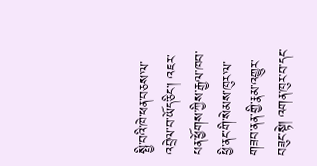སྤྱི་བའི་ཁེ་ཕན་བཅས་ལ་འབྲེལ་བ་ཡོད་ཅིང་། འཇར་པན་ཕྱོགས་ཀྱིས་རྒྱལ་ཁབ་ཕྱི་ནང་གི་སེམས་ཁུར་ལ་གཟབ་ནན་གྱི་རྣམ་འགྱུར་བཟུང་སྟེ། འགན་ཁུར་བ་དང་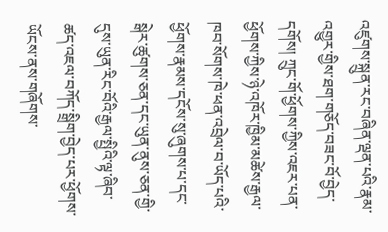འཛུགས་སྐྲུན་རང་བཞིན་ལྡན་པའི་རྣམ་འགྱུར་གྱིས་ཐག་གཅོད་བཟང་བོ་བྱེད་དགོས། ཀྲུང་གོ་ཕྱོགས་ཀྱིས་འཇར་པན་ཕྱོགས་ཀྱིས་ཉེ་འཁོར་ཁྱིམ་མཚེས་རྒྱལ་ཁབ་སོགས་ཁེ་ཕན་འབྲེལ་བ་ཡོད་པའི་ཕྱོགས་རྣམས་དངོས་སུ་ཞུགས་པ་དང་སྒེར་ཚུགས་ཅན་དང་ཡུན་ནུས་ཅན་གྱི་དུས་ཡུན་རིང་བོའི་རྒྱལ་སྤྱིའི་ལྟ་ཞིབ་ཚད་འཇལ་བཀོད་སྒྲིག་བྱེད་པར་ཕྱོགས་ཡོངས་ནས་གཞོགས་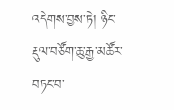འདེགས་བྱས་ཏེ། ཉིང་རྡུལ་བཙོག་ཆུ་རྒྱ་མཚོར་བཏང་བ་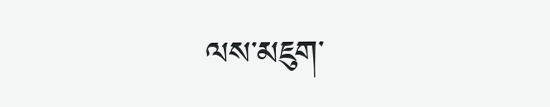ལས་མཇུག་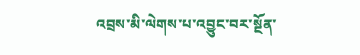འབྲས་མི་ལེགས་པ་འབྱུང་བར་སྔོན་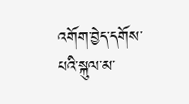འགོག་བྱེད་དགོས་པའི་སྐུལ་མ་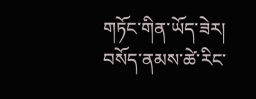གཏོང་གིན་ཡོད་ཟེར།
བསོད་ནམས་ཚེ་རིང་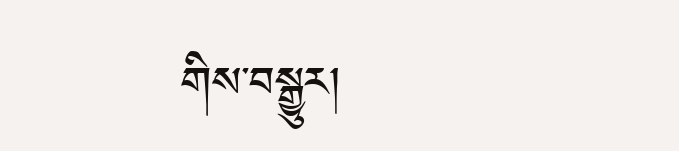གིས་བསྒྱུར།